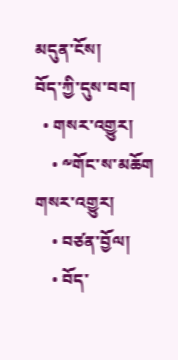མདུན་ངོས།
བོད་ཀྱི་དུས་བབ།
  • གསར་འགྱུར།
    • ༸གོང་ས་མཆོག གསར་འགྱུར།
    • བཙན་བྱོལ།
    • བོད་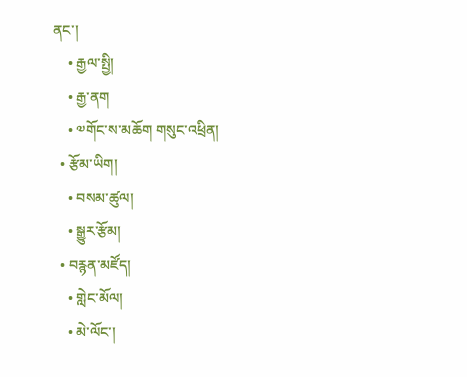ནང་།
    • རྒྱལ་སྤྱི།
    • རྒྱ་ནག
    • ༧གོང་ས་མཆོག གསུང་འཕྲིན།
  • རྩོམ་ཡིག།
    • བསམ་ཚུལ།
    • སྒྱུར་རྩོམ།
  • བརྙན་མཛོད།
    • གླེང་མོལ།
    • མེ་ལོང་།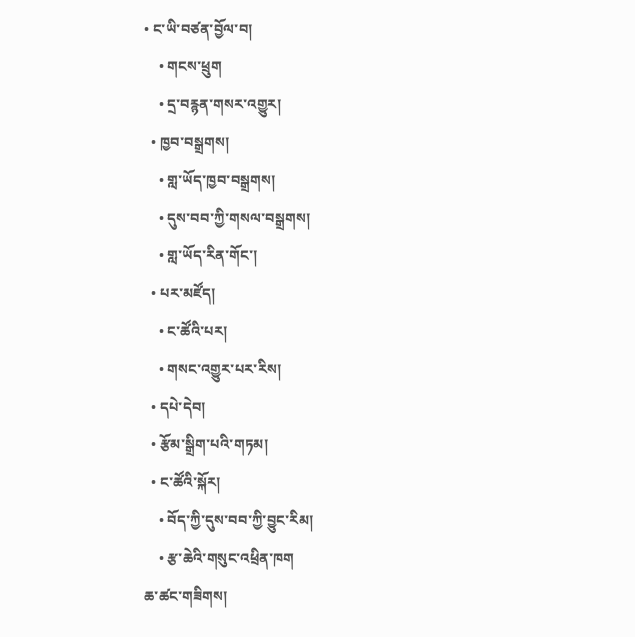• ང་ཡི་བཙན་བྱོལ་བ།
    • གངས་ཕྲུག
    • དྲ་བརྙན་གསར་འགྱུར།
  • ཁྱབ་བསྒྲགས།
    • གླ་ཡོད་ཁྱབ་བསྒྲགས།
    • དུས་བབ་ཀྱི་གསལ་བསྒྲགས།
    • གླ་ཡོད་རིན་གོང་།
  • པར་མཛོད།
    • ང་ཚོའི་པར།
    • གསང་འགྱུར་པར་རིས།
  • དཔེ་དེབ།
  • རྩོམ་སྒྲིག་པའི་གཏམ།
  • ང་ཚོའི་སྐོར།
    • བོད་ཀྱི་དུས་བབ་ཀྱི་བྱུང་རིམ།
    • རྩ་ཆེའི་གསུང་འཕྲིན་ཁག
ཆ་ཚང་གཟིགས།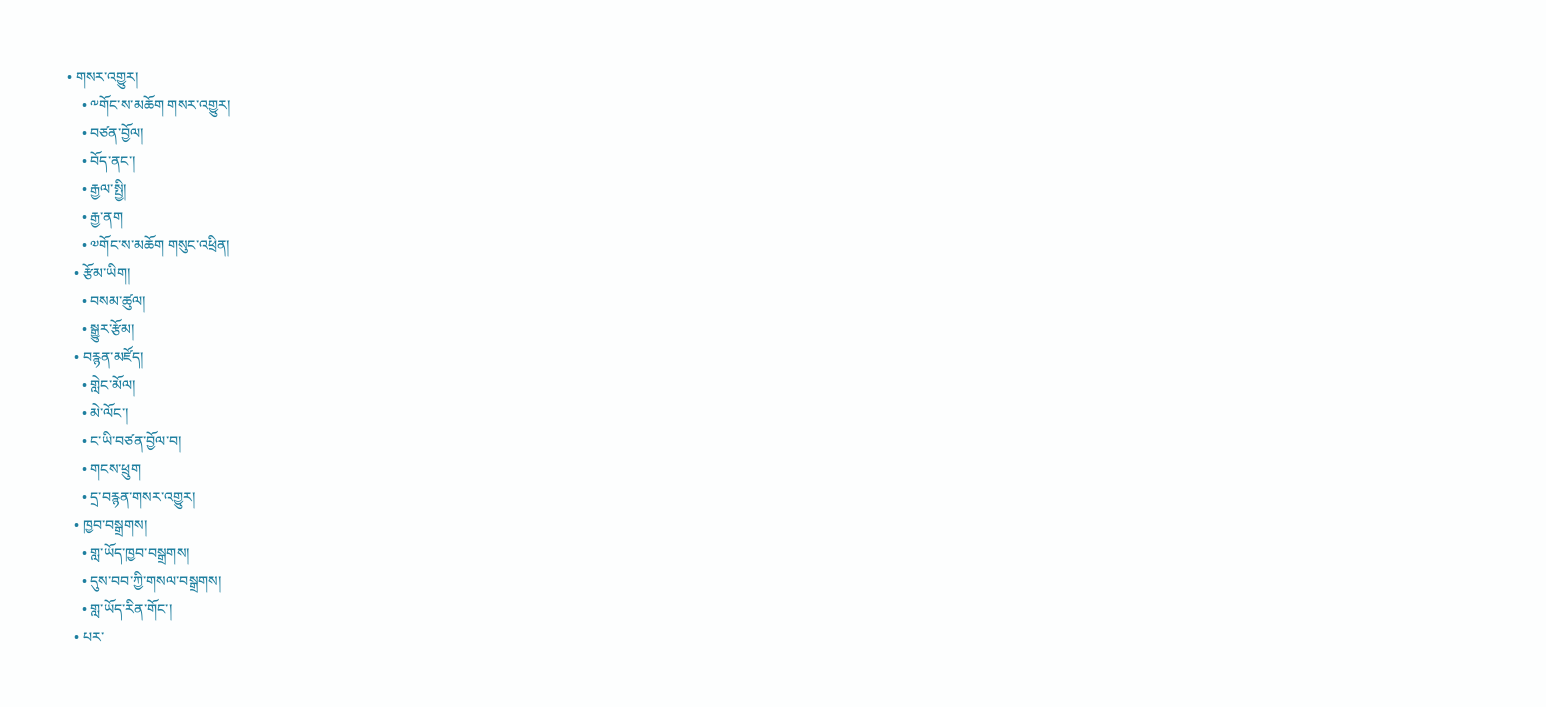• གསར་འགྱུར།
    • ༸གོང་ས་མཆོག གསར་འགྱུར།
    • བཙན་བྱོལ།
    • བོད་ནང་།
    • རྒྱལ་སྤྱི།
    • རྒྱ་ནག
    • ༧གོང་ས་མཆོག གསུང་འཕྲིན།
  • རྩོམ་ཡིག།
    • བསམ་ཚུལ།
    • སྒྱུར་རྩོམ།
  • བརྙན་མཛོད།
    • གླེང་མོལ།
    • མེ་ལོང་།
    • ང་ཡི་བཙན་བྱོལ་བ།
    • གངས་ཕྲུག
    • དྲ་བརྙན་གསར་འགྱུར།
  • ཁྱབ་བསྒྲགས།
    • གླ་ཡོད་ཁྱབ་བསྒྲགས།
    • དུས་བབ་ཀྱི་གསལ་བསྒྲགས།
    • གླ་ཡོད་རིན་གོང་།
  • པར་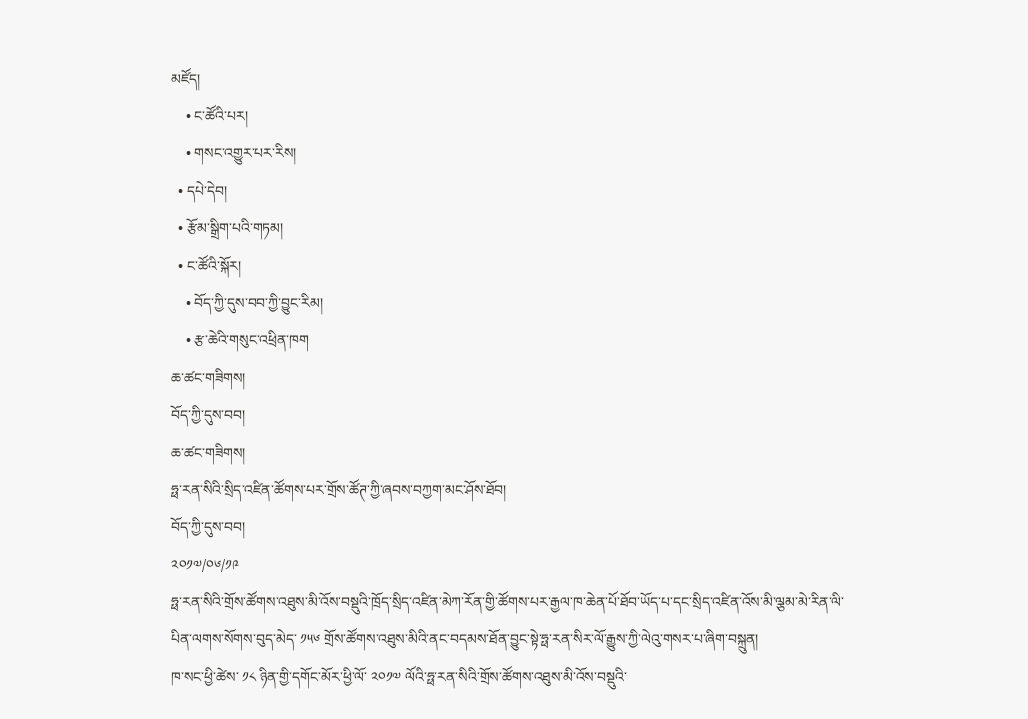མཛོད།
    • ང་ཚོའི་པར།
    • གསང་འགྱུར་པར་རིས།
  • དཔེ་དེབ།
  • རྩོམ་སྒྲིག་པའི་གཏམ།
  • ང་ཚོའི་སྐོར།
    • བོད་ཀྱི་དུས་བབ་ཀྱི་བྱུང་རིམ།
    • རྩ་ཆེའི་གསུང་འཕྲིན་ཁག
ཆ་ཚང་གཟིགས།
བོད་ཀྱི་དུས་བབ།
ཆ་ཚང་གཟིགས།
ཧྥ་རན་སིའི་སྲིད་འཛིན་ཚོགས་པར་གྲོས་ཚོཊ་ཀྱི་ཞབས་བཀྱག་མང་ཤོས་ཐོབ།
བོད་ཀྱི་དུས་བབ།
༢༠༡༧/༠༦/༡༩
ཧྥ་རན་སིའི་གྲོས་ཚོགས་འཐུས་མི་འོས་བསྡུའི་ཁྲོད་སྲིད་འཛིན་མེཀ་རོན་གྱི་ཚོགས་པར་རྒྱལ་ཁ་ཆེན་པོ་ཐོབ་ཡོད་པ་དང་སྲིད་འཛིན་འོས་མི་ལྕམ་མེ་རིན་ལི་པིན་ལགས་སོགས་བུད་མེད་ ༡༥༦ གྲོས་ཚོགས་འཐུས་མིའི་ནང་བདམས་ཐོན་བྱུང་སྟེ་ཧྥ་རན་སིར་ལོ་རྒྱུས་ཀྱི་ལེའུ་གསར་པ་ཞིག་བསྐྲུན།
ཁ་སང་ཕྱི་ཚེས་ ༡༨ ཉིན་གྱི་དགོང་མོར་ཕྱི་ལོ་ ༢༠༡༧ ལོའི་ཧྥ་རན་སིའི་གྲོས་ཚོགས་འཐུས་མི་འོས་བསྡུའི་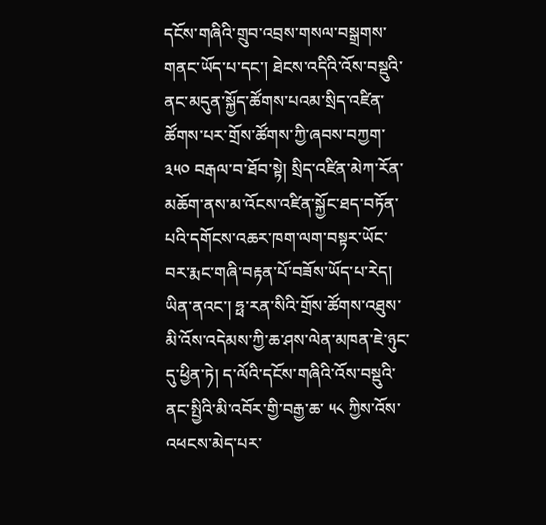དངོས་གཞིའི་གྲུབ་འབྲས་གསལ་བསྒྲགས་གནང་ཡོད་པ་དང་། ཐེངས་འདིའི་འོས་བསྡུའི་ནང་མདུན་སྐྱོད་ཚོགས་པའམ་སྲིད་འཛིན་ཚོགས་པར་གྲོས་ཚོགས་ཀྱི་ཞབས་བཀྱག་ ༣༥༠ བརྒལ་བ་ཐོབ་སྟེ། སྲིད་འཛིན་མེཀ་རོན་མཆོག་ནས་མ་འོངས་འཛིན་སྐྱོང་ཐད་བཏོན་པའི་དགོངས་འཆར་ཁག་ལག་བསྟར་ཡོང་བར་རྨང་གཞི་བརྟན་པོ་བཟོས་ཡོད་པ་རེད། ཡིན་ནའང་། ཧྥ་རན་སིའི་གྲོས་ཚོགས་འཐུས་མི་འོས་འདེམས་ཀྱི་ཆ་ཤས་ལེན་མཁན་ཇེ་ཉུང་དུ་ཕྱིན་ཏེ། ད་ལོའི་དངོས་གཞིའི་འོས་བསྡུའི་ནང་སྤྱིའི་མི་འབོར་གྱི་བརྒྱ་ཆ་ ༥༨ ཀྱིས་འོས་འཕངས་མེད་པར་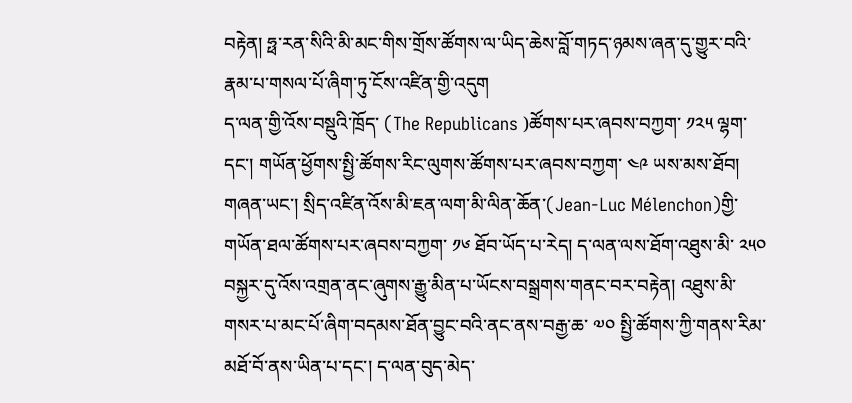བརྟེན། ཧྥ་རན་སིའི་མི་མང་གིས་གྲོས་ཚོགས་ལ་ཡིད་ཆེས་བློ་གཏད་ཉམས་ཞན་དུ་གྱུར་བའི་རྣམ་པ་གསལ་པོ་ཞིག་ཏུ་ངོས་འཛིན་གྱི་འདུག
ད་ལན་གྱི་འོས་བསྡུའི་ཁྲོད་ (The Republicans )ཚོགས་པར་ཞབས་བཀྱག་ ༡༢༥ ལྷག་དང་། གཡོན་ཕྱོགས་སྤྱི་ཚོགས་རིང་ལུགས་ཚོགས་པར་ཞབས་བཀྱག་ ༤༩ ཡས་མས་ཐོབ། གཞན་ཡང་། སྲིད་འཛིན་འོས་མི་ཇན་ལག་མི་ལིན་ཆོན་(Jean-Luc Mélenchon)གྱི་གཡོན་ཐལ་ཚོགས་པར་ཞབས་བཀྱག་ ༡༦ ཐོབ་ཡོད་པ་རེད། ད་ལན་ལས་ཐོག་འཐུས་མི་ ༢༥༠ བསྐྱར་དུ་འོས་འགྲན་ནང་ཞུགས་རྒྱུ་མིན་པ་ཡོངས་བསྒྲགས་གནང་བར་བརྟེན། འཐུས་མི་གསར་པ་མང་པོ་ཞིག་བདམས་ཐོན་བྱུང་བའི་ནང་ནས་བརྒྱ་ཆ་ ༧༠ སྤྱི་ཚོགས་ཀྱི་གནས་རིམ་མཐོ་བོ་ནས་ཡིན་པ་དང་། ད་ལན་བུད་མེད་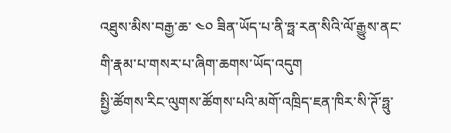འཐུས་མིས་བརྒྱ་ཆ་ ༤༠ ཟིན་ཡོད་པ་ནི་ཧྥ་རན་སིའི་ལོ་རྒྱུས་ནང་གི་རྣམ་པ་གསར་པ་ཞིག་ཆགས་ཡོད་འདུག
སྤྱི་ཚོགས་རིང་ལུགས་ཚོགས་པའི་མགོ་འཁྲིད་ཇན་ཁིར་སི་ཊོ་ཧྥུ་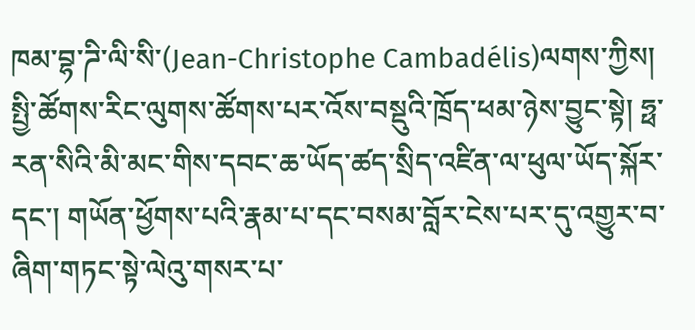ཁམ་བྷ་ཌི་ལི་སི་(Jean-Christophe Cambadélis)ལགས་ཀྱིས། སྤྱི་ཚོགས་རིང་ལུགས་ཚོགས་པར་འོས་བསྡུའི་ཁྲོད་ཕམ་ཉེས་བྱུང་སྟེ། ཧྥ་རན་སིའི་མི་མང་གིས་དབང་ཆ་ཡོད་ཚད་སྲིད་འཛིན་ལ་ཕུལ་ཡོད་སྐོར་དང་། གཡོན་ཕྱོགས་པའི་རྣམ་པ་དང་བསམ་བློར་ངེས་པར་དུ་འགྱུར་བ་ཞིག་གཏང་སྟེ་ལེའུ་གསར་པ་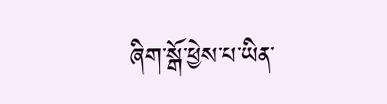ཞིག་སྒོ་ཕྱེས་པ་ཡིན་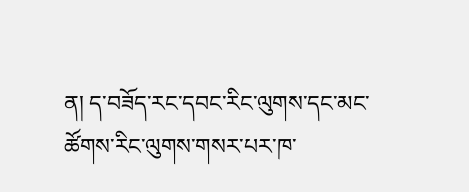ན། ད་བཟོད་རང་དབང་རིང་ལུགས་དང་མང་ཚོགས་རིང་ལུགས་གསར་པར་ཁ་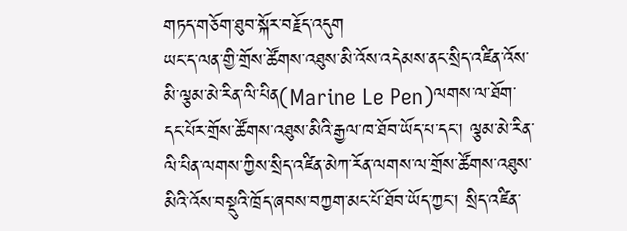གཏད་གཅོག་ཐུབ་སྐོར་བརྗོད་འདུག
ཡང་ད་ལན་གྱི་གྲོས་ཚོགས་འཐུས་མི་འོས་འདེམས་ནང་སྲིད་འཛིན་འོས་མི་ལྕམ་མེ་རིན་ལི་པིན(Marine Le Pen)ལགས་ལ་ཐོག་དང་པོར་གྲོས་ཚོགས་འཐུས་མིའི་རྒྱལ་ཁ་ཐོབ་ཡོད་པ་དང་། ལྕམ་མེ་རིན་ལི་པིན་ལགས་ཀྱིས་སྲིད་འཛིན་མེཀ་རོན་ལགས་ལ་གྲོས་ཚོགས་འཐུས་མིའི་འོས་བསྡུའི་ཁྲོད་ཞབས་བཀྱག་མང་པོ་ཐོབ་ཡོད་ཀྱང་། སྲིད་འཛིན་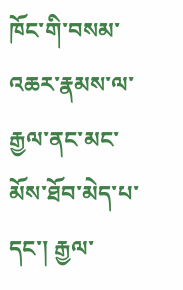ཁོང་གི་བསམ་འཆར་རྣམས་ལ་རྒྱལ་ནང་མང་མོས་ཐོབ་མེད་པ་དང་། རྒྱལ་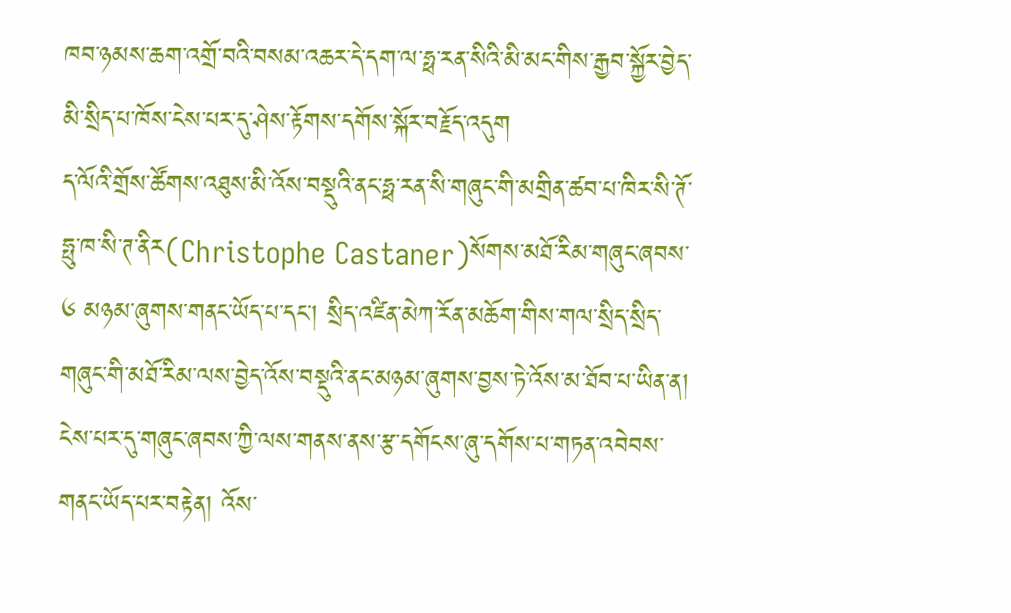ཁབ་ཉམས་ཆག་འགྲོ་བའི་བསམ་འཆར་དེ་དག་ལ་ཧྥ་རན་སིའི་མི་མང་གིས་རྒྱབ་སྐྱོར་བྱེད་མི་སྲིད་པ་ཁོས་ངེས་པར་དུ་ཤེས་རྟོགས་དགོས་སྐོར་བརྗོད་འདུག
ད་ལོའི་གྲོས་ཚོགས་འཐུས་མི་འོས་བསྡུའི་ནང་ཧྥ་རན་སི་གཞུང་གི་མགྲིན་ཚབ་པ་ཁིར་སི་ཊོ་ཧྥུ་ཁ་སི་ཊ་ནིར(Christophe Castaner)སོགས་མཐོ་རིམ་གཞུང་ཞབས་ ༦ མཉམ་ཞུགས་གནང་ཡོད་པ་དང་། སྲིད་འཛིན་མེཀ་རོན་མཆོག་གིས་གལ་སྲིད་སྲིད་གཞུང་གི་མཐོ་རིམ་ལས་བྱེད་འོས་བསྡུའི་ནང་མཉམ་ཞུགས་བྱས་ཏེ་འོས་མ་ཐོབ་པ་ཡིན་ན། ངེས་པར་དུ་གཞུང་ཞབས་ཀྱི་ལས་གནས་ནས་རྩ་དགོངས་ཞུ་དགོས་པ་གཏན་འབེབས་གནང་ཡོད་པར་བརྟེན། འོས་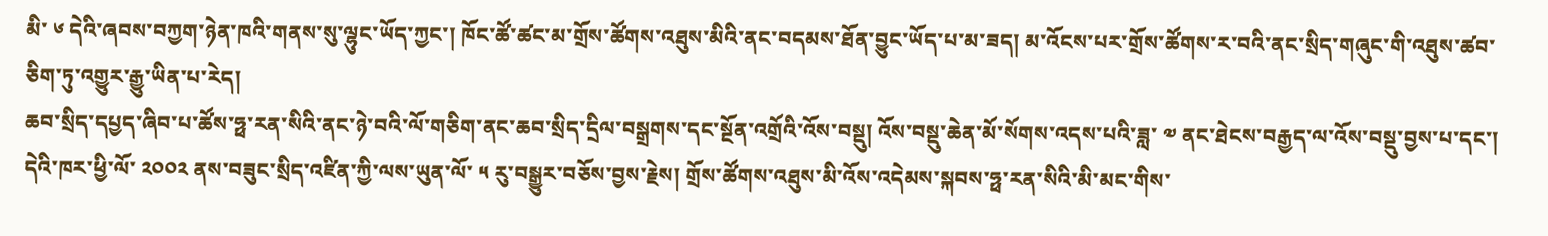མི་ ༦ དེའི་ཞབས་བཀྱག་ཉེན་ཁའི་གནས་སུ་ལྷུང་ཡོད་ཀྱང་། ཁོང་ཚོ་ཚང་མ་གྲོས་ཚོགས་འཐུས་མིའི་ནང་བདམས་ཐོན་བྱུང་ཡོད་པ་མ་ཟད། མ་འོངས་པར་གྲོས་ཚོགས་ར་བའི་ནང་སྲིད་གཞུང་གི་འཐུས་ཚབ་ཅིག་ཏུ་འགྱུར་རྒྱུ་ཡིན་པ་རེད།
ཆབ་སྲིད་དཔྱད་ཞིབ་པ་ཚོས་ཧྥ་རན་སིའི་ནང་ཉེ་བའི་ལོ་གཅིག་ནང་ཆབ་སྲིད་དྲིལ་བསྒྲགས་དང་སྔོན་འགྲོའི་འོས་བསྡུ། འོས་བསྡུ་ཆེན་མོ་སོགས་འདས་པའི་ཟླ་ ༧ ནང་ཐེངས་བརྒྱད་ལ་འོས་བསྡུ་བྱས་པ་དང་། དེའི་ཁར་ཕྱི་ལོ་ ༢༠༠༢ ནས་བཟུང་སྲིད་འཛིན་ཀྱི་ལས་ཡུན་ལོ་ ༥ རུ་བསྒྱུར་བཅོས་བྱས་རྗེས། གྲོས་ཚོགས་འཐུས་མི་འོས་འདེམས་སྐབས་ཧྥ་རན་སིའི་མི་མང་གིས་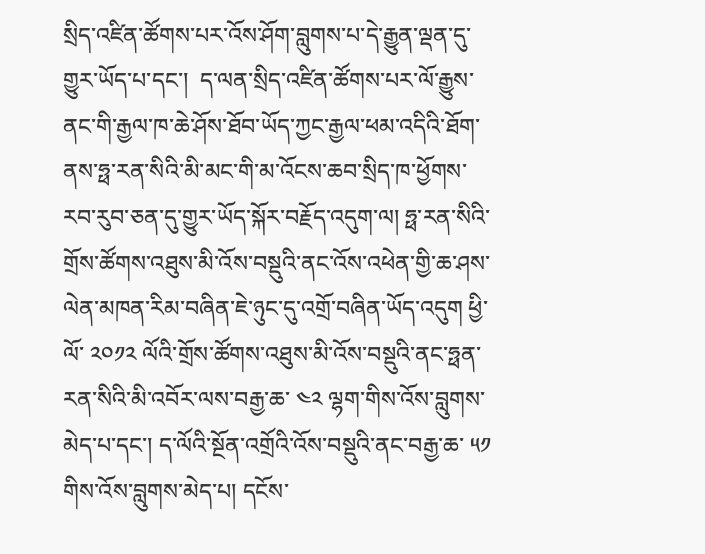སྲིད་འཛིན་ཚོགས་པར་འོས་ཤོག་བླུགས་པ་དེ་རྒྱུན་ལྡན་དུ་གྱུར་ཡོད་པ་དང་།  ད་ལན་སྲིད་འཛིན་ཚོགས་པར་ལོ་རྒྱུས་ནང་གི་རྒྱལ་ཁ་ཆེ་ཤོས་ཐོབ་ཡོད་ཀྱང་རྒྱལ་ཕམ་འདིའི་ཐོག་ནས་ཧྥ་རན་སིའི་མི་མང་གི་མ་འོངས་ཆབ་སྲིད་ཁ་ཕྱོགས་རབ་རུབ་ཅན་དུ་གྱུར་ཡོད་སྐོར་བརྗོད་འདུག་ལ། ཧྥ་རན་སིའི་གྲོས་ཚོགས་འཐུས་མི་འོས་བསྡུའི་ནང་འོས་འཕེན་གྱི་ཆ་ཤས་ལེན་མཁན་རིམ་བཞིན་ཇེ་ཉུང་དུ་འགྲོ་བཞིན་ཡོད་འདུག ཕྱི་ལོ་ ༢༠༡༢ ལོའི་གྲོས་ཚོགས་འཐུས་མི་འོས་བསྡུའི་ནང་ཧྥན་རན་སིའི་མི་འབོར་ལས་བརྒྱ་ཆ་ ༤༢ ལྷག་གིས་འོས་བླུགས་མེད་པ་དང་། ད་ལོའི་སྔོན་འགྲོའི་འོས་བསྡུའི་ནང་བརྒྱ་ཆ་ ༥༡ གིས་འོས་བླུགས་མེད་པ། དངོས་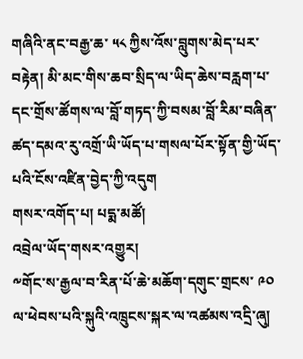གཞིའི་ནང་བརྒྱ་ཆ་ ༥༨ ཀྱིས་འོས་བླུགས་མེད་པར་བརྟེན། མི་མང་གིས་ཆབ་སྲིད་ལ་ཡིད་ཆེས་བརླག་པ་དང་གྲོས་ཚོགས་ལ་བློ་གཏད་ཀྱི་བསམ་བློ་རིམ་བཞིན་ཚད་དམའ་རུ་འགྲོ་ཡི་ཡོད་པ་གསལ་པོར་སྟོན་གྱི་ཡོད་པའི་ངོས་འཛིན་བྱེད་ཀྱི་འདུག
གསར་འགོད་པ། པདྨ་མཚོ།
འབྲེལ་ཡོད་གསར་འགྱུར།
༸གོང་ས་རྒྱལ་བ་རིན་པོ་ཆེ་མཆོག་དགུང་གྲངས་ ༩༠ ལ་ཕེབས་པའི་སྐུའི་འཁྲུངས་སྐར་ལ་འཚམས་འདྲི་ཞུ།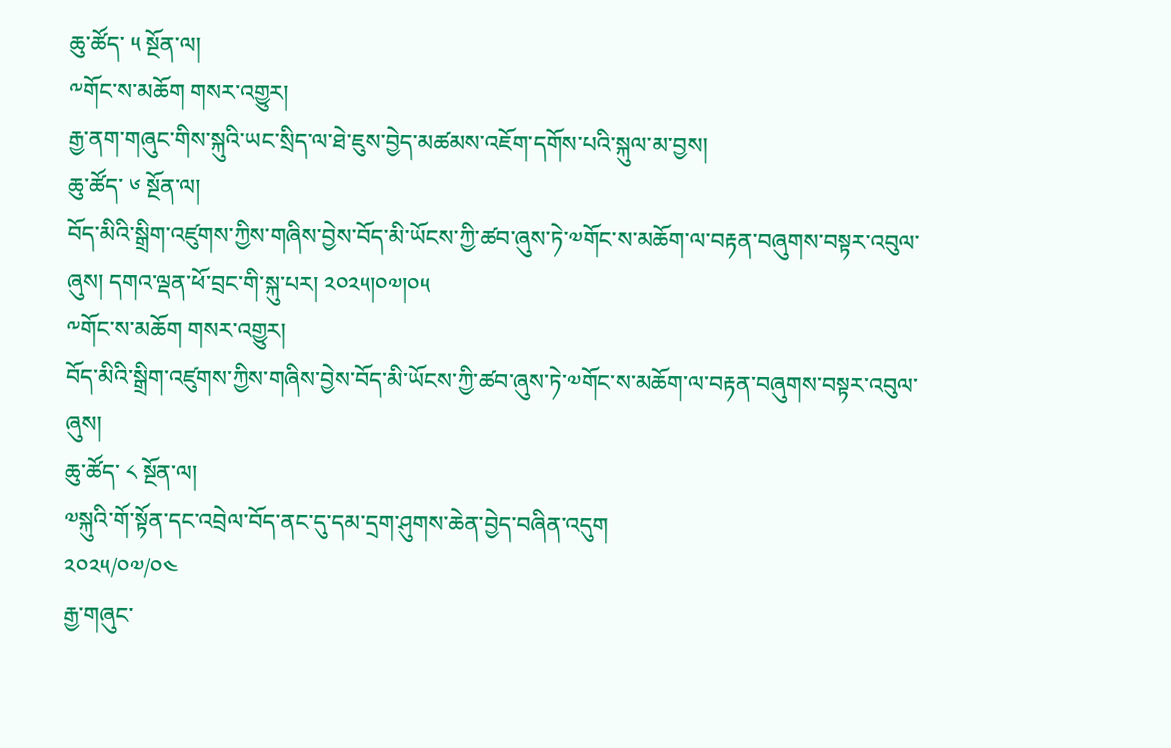ཆུ་ཚོད་ ༥ སྔོན་ལ།
༸གོང་ས་མཆོག གསར་འགྱུར།
རྒྱ་ནག་གཞུང་གིས་སྐུའི་ཡང་སྲིད་ལ་ཐེ་ཇུས་བྱེད་མཚམས་འཇོག་དགོས་པའི་སྐུལ་མ་བྱས།
ཆུ་ཚོད་ ༦ སྔོན་ལ།
བོད་མིའི་སྒྲིག་འཛུགས་ཀྱིས་གཞིས་བྱེས་བོད་མི་ཡོངས་ཀྱི་ཚབ་ཞུས་ཏེ་༧གོང་ས་མཆོག་ལ་བརྟན་བཞུགས་བསྟར་འབུལ་ཞུས། དགའ་ལྡན་ཕོ་བྲང་གི་སྐུ་པར། ༢༠༢༥།༠༧།༠༥
༸གོང་ས་མཆོག གསར་འགྱུར།
བོད་མིའི་སྒྲིག་འཛུགས་ཀྱིས་གཞིས་བྱེས་བོད་མི་ཡོངས་ཀྱི་ཚབ་ཞུས་ཏེ་༧གོང་ས་མཆོག་ལ་བརྟན་བཞུགས་བསྟར་འབུལ་ཞུས།
ཆུ་ཚོད་ ༨ སྔོན་ལ།
༧སྐུའི་གོ་སྟོན་དང་འབྲེལ་བོད་ནང་དུ་དམ་དྲག་ཤུགས་ཆེན་བྱེད་བཞིན་འདུག
༢༠༢༥/༠༧/༠༤
རྒྱ་གཞུང་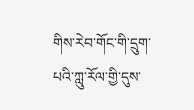གིས་རེབ་གོང་གི་དྲུག་པའི་ཀླུ་རོལ་གྱི་དུས་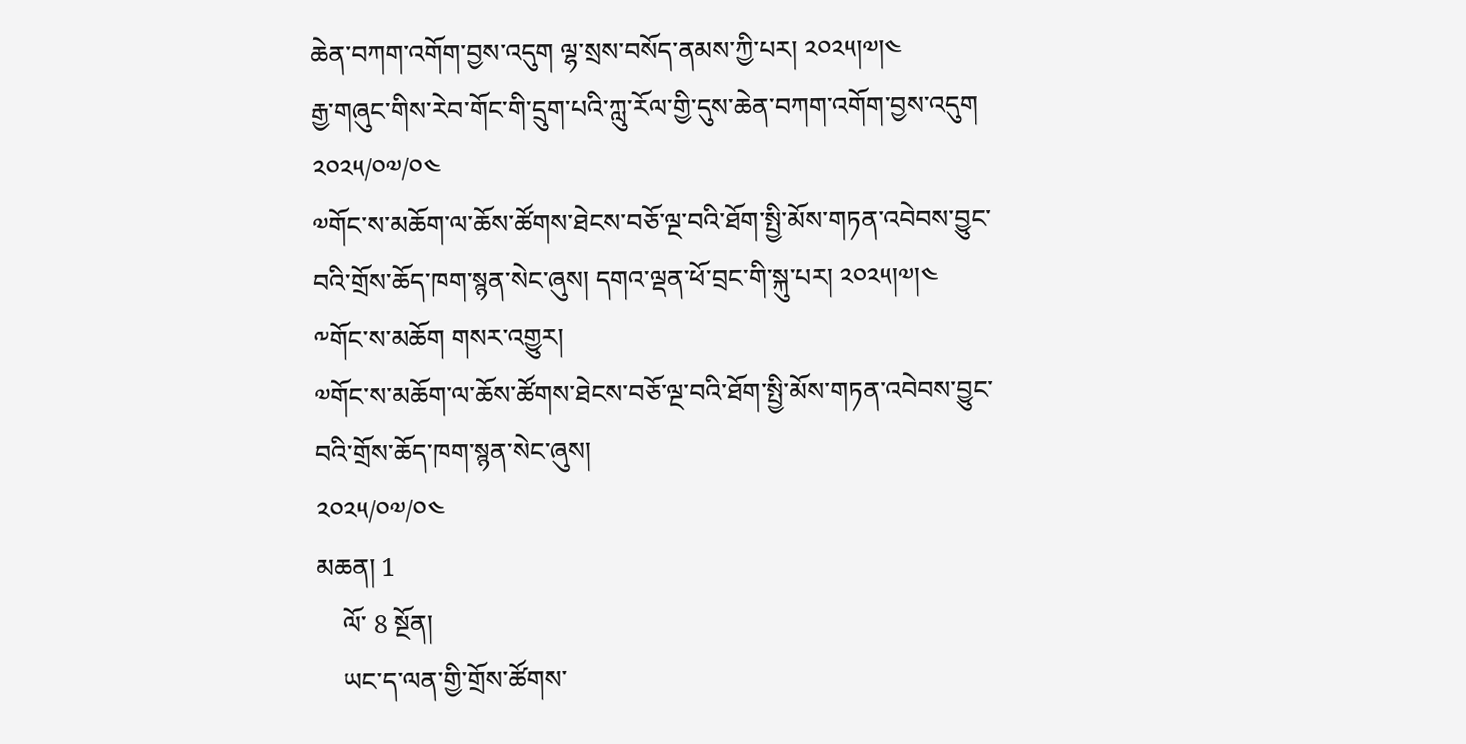ཆེན་བཀག་འགོག་བྱས་འདུག ལྷ་སྲས་བསོད་ནམས་ཀྱི་པར། ༢༠༢༥།༧།༤
རྒྱ་གཞུང་གིས་རེབ་གོང་གི་དྲུག་པའི་ཀླུ་རོལ་གྱི་དུས་ཆེན་བཀག་འགོག་བྱས་འདུག
༢༠༢༥/༠༧/༠༤
༧གོང་ས་མཆོག་ལ་ཆོས་ཚོགས་ཐེངས་བཅོ་ལྔ་བའི་ཐོག་སྤྱི་མོས་གཏན་འབེབས་བྱུང་བའི་གྲོས་ཆོད་ཁག་སྙན་སེང་ཞུས། དགའ་ལྡན་ཕོ་བྲང་གི་སྐུ་པར། ༢༠༢༥།༧།༤
༸གོང་ས་མཆོག གསར་འགྱུར།
༧གོང་ས་མཆོག་ལ་ཆོས་ཚོགས་ཐེངས་བཅོ་ལྔ་བའི་ཐོག་སྤྱི་མོས་གཏན་འབེབས་བྱུང་བའི་གྲོས་ཆོད་ཁག་སྙན་སེང་ཞུས།
༢༠༢༥/༠༧/༠༤
མཆན། 1
    ལོ་ 8 སྔོན།
    ཡང་ད་ལན་གྱི་གྲོས་ཚོགས་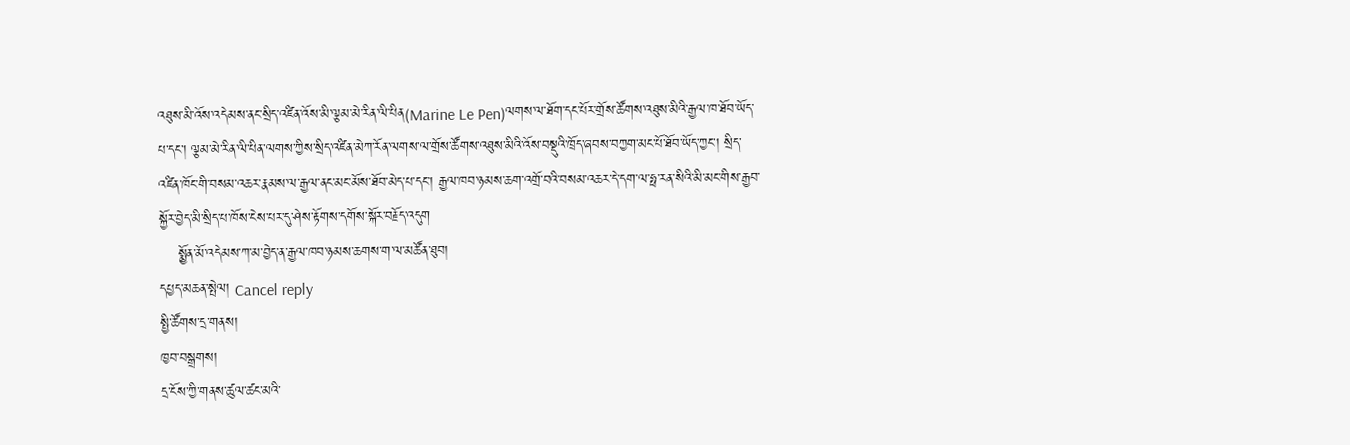འཐུས་མི་འོས་འདེམས་ནང་སྲིད་འཛིན་འོས་མི་ལྕམ་མེ་རིན་ལི་པིན(Marine Le Pen)ལགས་ལ་ཐོག་དང་པོར་གྲོས་ཚོགས་འཐུས་མིའི་རྒྱལ་ཁ་ཐོབ་ཡོད་པ་དང་། ལྕམ་མེ་རིན་ལི་པིན་ལགས་ཀྱིས་སྲིད་འཛིན་མེཀ་རོན་ལགས་ལ་གྲོས་ཚོགས་འཐུས་མིའི་འོས་བསྡུའི་ཁྲོད་ཞབས་བཀྱག་མང་པོ་ཐོབ་ཡོད་ཀྱང་། སྲིད་འཛིན་ཁོང་གི་བསམ་འཆར་རྣམས་ལ་རྒྱལ་ནང་མང་མོས་ཐོབ་མེད་པ་དང་། རྒྱལ་ཁབ་ཉམས་ཆག་འགྲོ་བའི་བསམ་འཆར་དེ་དག་ལ་ཧྥ་རན་སིའི་མི་མང་གིས་རྒྱབ་སྐྱོར་བྱེད་མི་སྲིད་པ་ཁོས་ངེས་པར་དུ་ཤེས་རྟོགས་དགོས་སྐོར་བརྗོད་འདུག
    སྨྱོན་མོ་འདེམས་ཀ་མ་བྱེད་ན་རྒྱལ་ཁབ་ཉམས་ཆགས་ག་ལ་མཚོན་ཐུབ།
དཔྱད་མཆན་སྤེལ། Cancel reply
སྤྱི་ཚོགས་དྲ་གནས།
ཁྱབ་བསྒྲགས།
དྲ་ངོས་ཀྱི་གནས་ཚུལ་ཚང་མའི་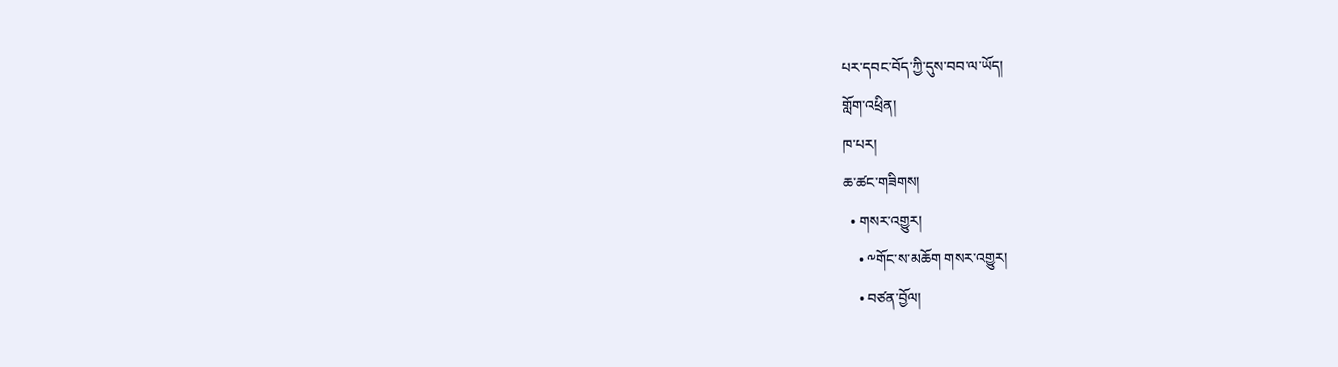པར་དབང་བོད་ཀྱི་དུས་བབ་ལ་ཡོད།
གློག་འཕྲིན།
ཁ་པར།
ཆ་ཚང་གཟིགས།
  • གསར་འགྱུར།
    • ༸གོང་ས་མཆོག གསར་འགྱུར།
    • བཙན་བྱོལ།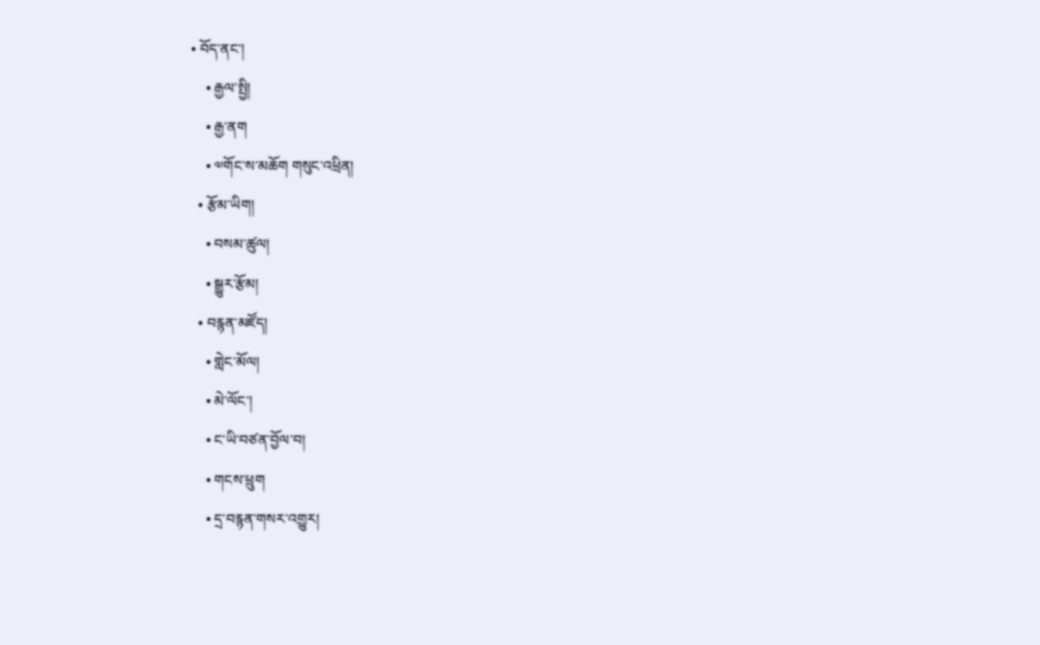• བོད་ནང་།
    • རྒྱལ་སྤྱི།
    • རྒྱ་ནག
    • ༧གོང་ས་མཆོག གསུང་འཕྲིན།
  • རྩོམ་ཡིག།
    • བསམ་ཚུལ།
    • སྒྱུར་རྩོམ།
  • བརྙན་མཛོད།
    • གླེང་མོལ།
    • མེ་ལོང་།
    • ང་ཡི་བཙན་བྱོལ་བ།
    • གངས་ཕྲུག
    • དྲ་བརྙན་གསར་འགྱུར།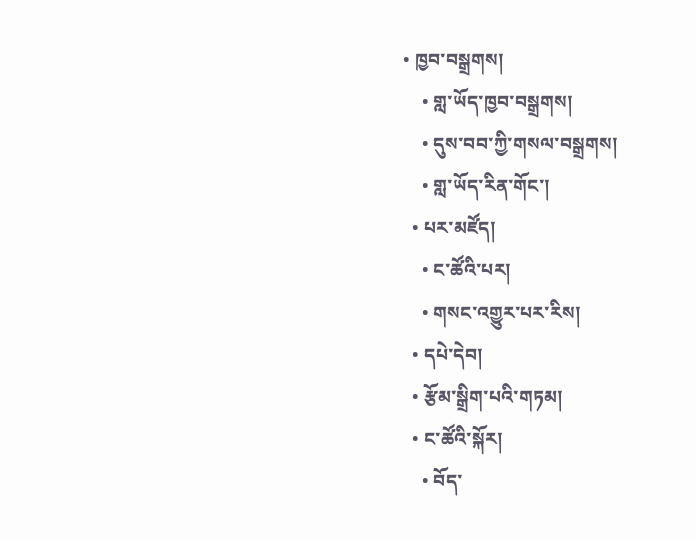• ཁྱབ་བསྒྲགས།
    • གླ་ཡོད་ཁྱབ་བསྒྲགས།
    • དུས་བབ་ཀྱི་གསལ་བསྒྲགས།
    • གླ་ཡོད་རིན་གོང་།
  • པར་མཛོད།
    • ང་ཚོའི་པར།
    • གསང་འགྱུར་པར་རིས།
  • དཔེ་དེབ།
  • རྩོམ་སྒྲིག་པའི་གཏམ།
  • ང་ཚོའི་སྐོར།
    • བོད་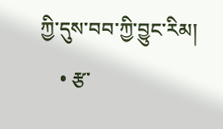ཀྱི་དུས་བབ་ཀྱི་བྱུང་རིམ།
    • རྩ་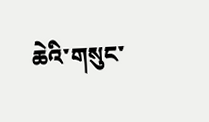ཆེའི་གསུང་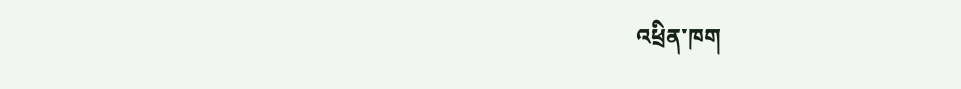འཕྲིན་ཁག